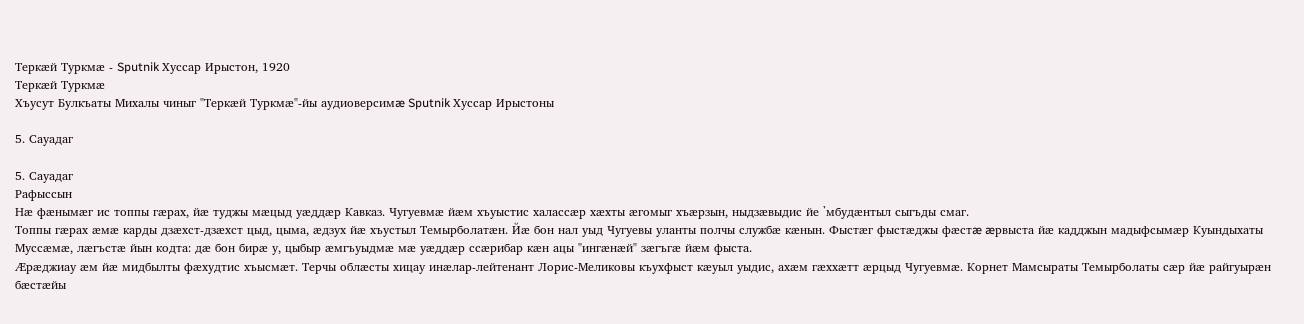Теркæй Туркмæ - Sputnik Хуссар Ирыстон, 1920
Теркæй Туркмæ
Хъусут Булкъаты Михалы чиныг "Теркæй Туркмæ"-йы аудиоверсимæ Sputnik Хуссар Ирыстоны

5. Сауадаг

5. Сауадаг
Рафыссын
Нæ фæнымæг ис топпы гæрах, йæ туджы мæцыд уæддæр Кавказ. Чугуевмæ йæм хъуыстис халассæр хæхты æгомыг хъæрзын, ныдзæвыдис йе ᾿мбудæнтыл сыгъды смаг.
Топпы гæрах æмæ карды дзæхст-дзæхст цыд, цыма, æдзух йæ хъустыл Темырболатæн. Йæ бон нал уыд Чугуевы уланты полчы службæ кæнын. Фыстæг фыстæджы фæстæ æрвыста йæ кадджын мадыфсымæр Куындыхаты Муссæмæ, лæгъстæ йын кодта: дæ бон бирæ у, цыбыр æмгъуыдмæ мæ уæддæр ссæрибар кæн ацы "ингæнæй" зæгъгæ йæм фыста.
Æрæджиау æм йæ мидбылты фæхудтис хъысмæт. Терчы облæсты хицау инæлар-лейтенант Лорис-Меликовы къухфыст кæуыл уыдис, ахæм гæххæтт æрцыд Чугуевмæ. Корнет Мамсыраты Темырболаты сæр йæ райгуырæн бæстæйы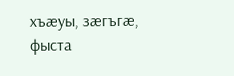хъæуы, зæгъгæ, фыста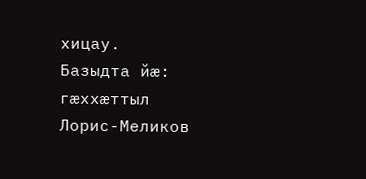хицау.
Базыдта йæ: гæххæттыл Лорис-Меликов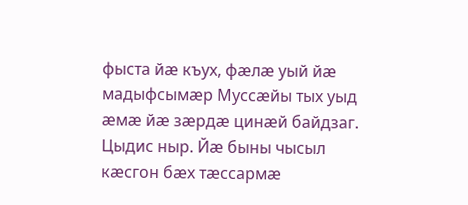фыста йæ къух, фæлæ уый йæ мадыфсымæр Муссæйы тых уыд æмæ йæ зæрдæ цинæй байдзаг. Цыдис ныр. Йæ быны чысыл кæсгон бæх тæссармæ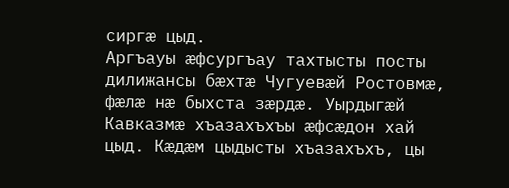сиргæ цыд.
Аргъауы æфсургъау тахтысты посты дилижансы бæхтæ Чугуевæй Ростовмæ, фæлæ нæ быхста зæрдæ. Уырдыгæй Кавказмæ хъазахъхъы æфсæдон хай цыд. Кæдæм цыдысты хъазахъхъ, цы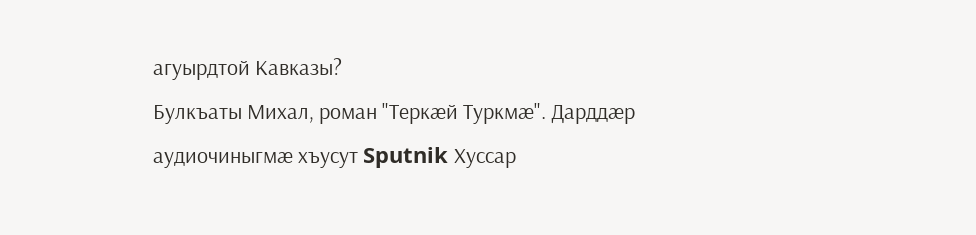агуырдтой Кавказы?
Булкъаты Михал, роман "Теркæй Туркмæ". Дарддæр аудиочиныгмæ хъусут Sputnik Хуссар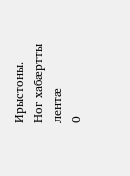Ирыстоны.
Ног хабӕртты лентӕ
0